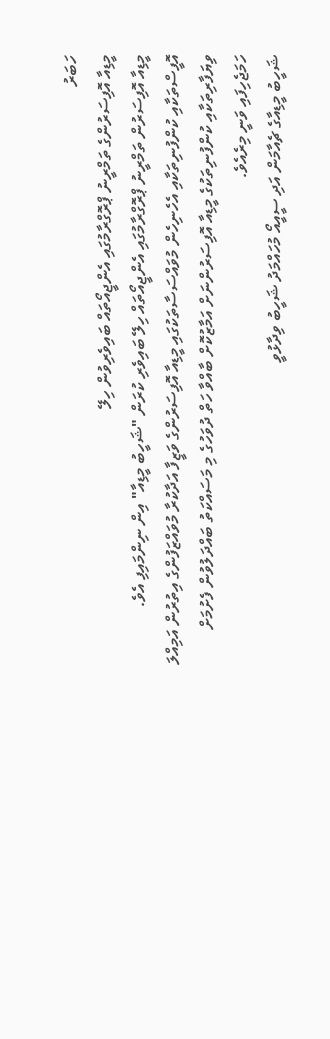ހަބަރު
މީޑިއާ އޮފިސަރުންގެ ތަމްރީނު ޕްރޮގްރާމުގައި އެންޖީއޯތައް ބައިވެރިވުން ހިލޭ
މީޑިއާ އޮފިސަރުން ތަމްރީނު ޕްރޮގްރާމުގައި އެންޖީއޯތައް ހިލޭ ބައިވެރި ކުރަން "ޝަހީބު މީޑިއާ" އިން ނިންމައިފި އެވެ.
އޮފީސްތަކާއި ކުންފުނިތަކާއި އެހެނިހެން މުވައްސަސާތަކުގައި މީޑިއާ އޮފިސަރުންގެ ވަޒީފާ އަދާކުރާ މުވައްޒަފުންގެ އިތުރުން އަމިއްލަ ވިޔަފާރިތަކާއި ކުންފުނިތަކުގެ މީޑިއާ އޮފިސަރުންނަށް އަމާޒުކޮށް ބާއްވާ ހަތް ދުވަހުގެ މި މަސައްކަތު ބައްދަލުވުން ފެށުމަށް ހަމަޖެހިފައި ވަނީ މިރެއެވެ.
ޝަހީބު މީޑިއާގެ ޗެއާމަން އަދި ސީއީއޯ މުހައްމަދު ޝަހީބު ވިދާޅުވީ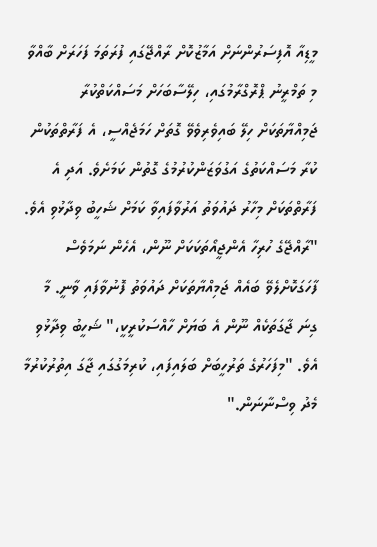މީޑިއާ އޮފިސަރުންނަށް އަމާޒުކޮށް ރާއްޖޭގައި ފުރަތަމަ ފަހަރަށް ބާއްވާ މި ތަމްރީނު ޕްރޮގްރާމުގައި، ހިލޭސާބަހަށް މަސައްކަތްކުރާ ޖަމިއްޔާތަކަށް ހިލޭ ބައިވެރިވެވޭ ގޮތަށް ހަމަޖެއްސީ، އެ ފަރާތްތަކުން ކުރާ މަސައްކަތުގެ އަގުވަޒަންކުރުމުގެ ގޮތުން ކަމަށެވެ. އަދި އެ ފަރާތްތަކަށް މިހާރު ދައުވަތު އަރުވާފައިވާ ކަމަށް ޝަހީބު ވިދާޅުވި އެވެ.
"ރާއްޖޭގެ ހުރިހާ އެންޖީއޯތަކަކަށް ނޫން، އެހެން ނަމަވެސް ފާހަގަކޮށްލެވޭ ބައެއް ޖަމިއްޔާތަކަށް ދައުވަތު ފޮނުވާފައި ވާނީ. މާ ގިނަ ޖާގަތަކެއް ނޫން އެ ބަޔަށް ހާއްސަކުރީކީ،" ޝަހީބު ވިދާޅުވި އެވެ. "މިފަހަރުގެ ތަރުހީބަށް ބަލައިފައި، ކުރިމަގުގައި ޖާގަ އިތުރުކުރުމާ މެދު ވިސްނާނަން."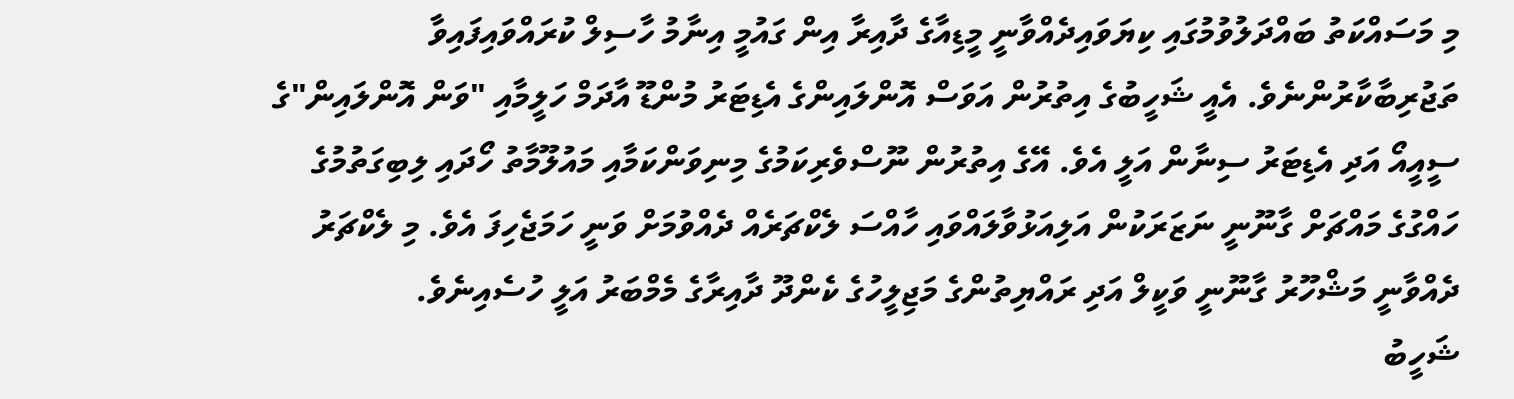މި މަސައްކަތު ބައްދަލުވުމުގައި ކިޔަވައިދެއްވާނީ މީޑިއާގެ ދާއިރާ އިން ގައުމީ އިނާމު ހާސިލް ކުރައްވައިފައިވާ ތަޖުރިބާކާރުންނެވެ. އެއީ ޝަހީބުގެ އިތުރުން އަވަސް އޮންލައިންގެ އެޑިޓަރު މުންޑޫ އާދަމް ހަލީމާއި "ވަން އޮންލައިން"ގެ ސީއީއޯ އަދި އެޑިޓަރު ސިނާން އަލީ އެވެ. އޭގެ އިތުރުން ނޫސްވެރިކަމުގެ މިނިވަންކަމާއި މައުލޫމާތު ހޯދައި ލިބިގަތުމުގެ ހައްގުގެ މައްޗަށް ގާނޫނީ ނަޒަރަކުން އަލިއަޅުވާލައްވައި ހާއްސަ ލެކްޗަރެއް ދެއްވުމަށް ވަނީ ހަމަޖެހިފަ އެވެ. މި ލެކްޗަރު ދެއްވާނީ މަޝްހޫރު ގާނޫނީ ވަކީލް އަދި ރައްޔިތުންގެ މަޖިލީހުގެ ކެންދޫ ދާއިރާގެ މެމްބަރު އަލީ ހުސެއިނެވެ.
ޝަހީބު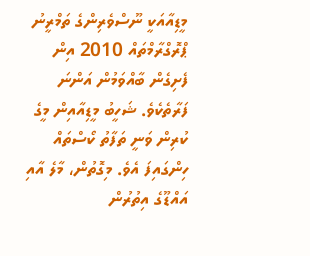މީޑިއާއަކީ ނޫސްވެރިންގެ ތަމްރީނު ޕްރޮގްރާމްތައް 2010 އިން ފެށިގެން ބާއްވަމުން އަންނަ ފަރާތެކެވެ. ޝަހީބު މީޑިއާއިން މީގެ ކުރިން ވަނީ ތަފާތު ކޯސްތައް ހިންގައިފަ އެވެ. މިގޮތުން، މާލެ އާއި އައްޑޫގެ އިތުރުން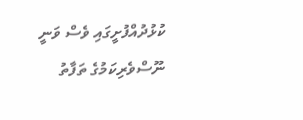ކުޅުދުއްފުށީގައި ވެސް ވަނީ ނޫސްވެރިކަމުގެ ތަފާތު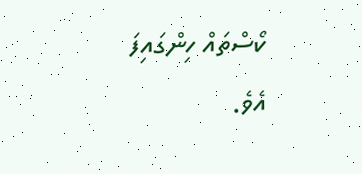ކޯސްތައް ހިންގައިފަ އެވެ.